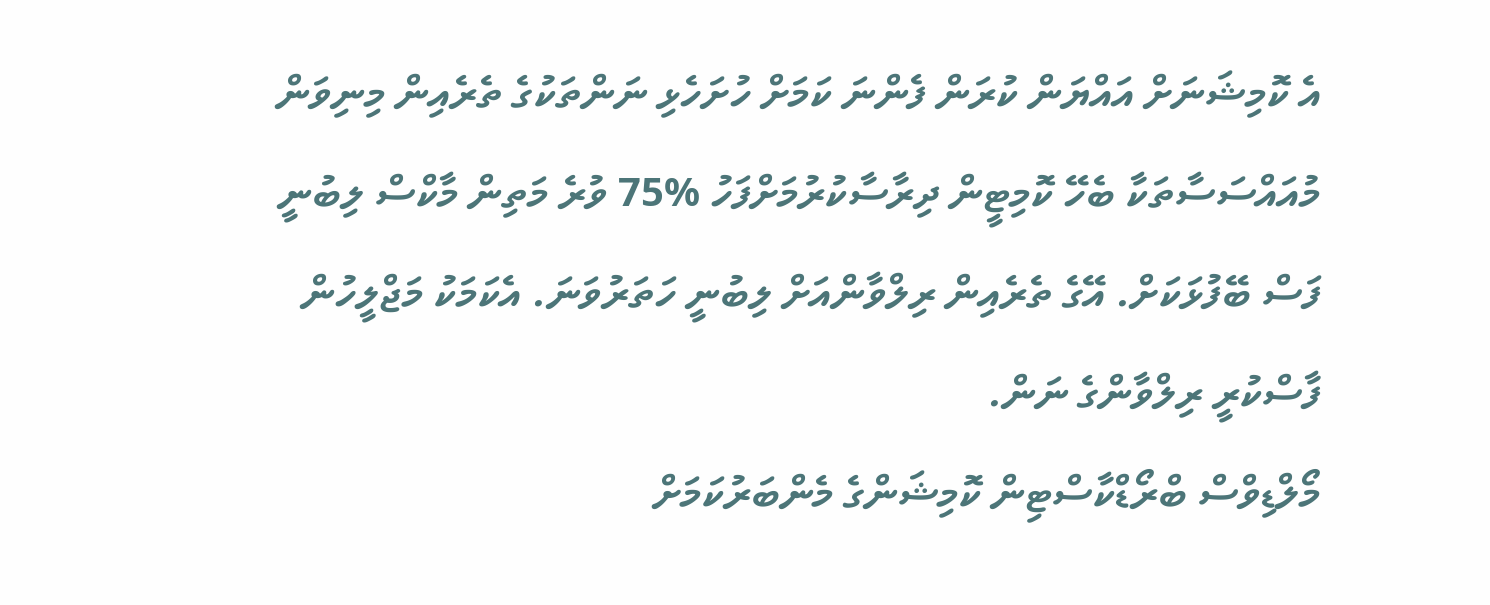އެ ކޮމިޝަނަށް އައްޔަން ކުރަން ފެންނަ ކަމަށް ހުށަހެޅި ނަންތަކުގެ ތެރެއިން މިނިވަން މުއައްސަސާތަކާ ބެހޭ ކޮމިޓީން ދިރާސާކުރުމަށްފަހު %75 ވުރެ މަތިން މާކްސް ލިބުނީ ފަސް ބޭފުޅަކަށް. އޭގެ ތެރެއިން ރިލްވާންއަށް ލިބުނީ ހަތަރުވަނަ. އެކަމަކު މަޖްލީހުން ފާސްކުރީ ރިލްވާންގެ ނަން.
މޯލްޑިވްސް ބްރޯޑްކާސްޓިން ކޮމިޝަންގެ މެންބަރުކަމަށް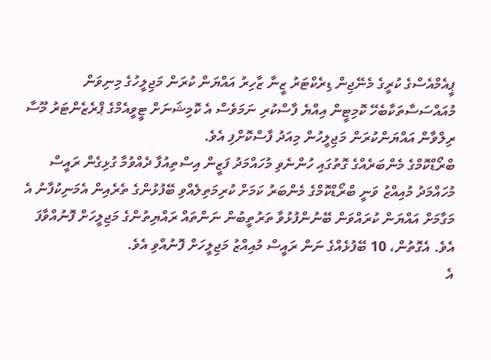ޕީއެމްއެސްގެ ކުރީގެ މެނޭޖިން ޑިރެކްޓަރު ޒީނާ ޒާހިރު އައްޔަން ކުރަން މަޖިލީހުގެ މިނިވަން މުއައްސަސާތަކާބެހޭ ކޮމިޓީން އިއްޔެ ފާސްކުރި ނަމަވެސް އެ ކޮމިޝަނަށް ޓީވީއެމްގެ ޕްރެޒެންޓަރު މޫސާ ރިލްވާން އައްޔަންކުރަން މަޖިލީހުން މިއަދު ފާސްކޮށްފި އެވެ.
ބްރޯޑްކޮމްގެ މެންބަރެއްގެ ގޮތުގައި ހުންނެވި މުހައްމަދު ފަޒީން އިސްތިއުފާ ދެއްވުމާ ގުޅިގެން ރައީސް މުހައްމަދު މުއިއްޒު ވަނީ ބްރޯޑްކޮމްގެ މެންބަރު ކަމަށް ކުރިމަތިލެއްވި ބޭފުޅުންގެ ތެރެއިން އެމަނިކުފާނު އެ މަގާމަށް އައްޔަން ކުރައްވަން ބޭނުންފުޅުވާ ތަރުތީބުން ނަންތައް ރައްޔިތުންގެ މަޖިލީހަށް ފޮނުއްވާފަ އެވެ. އެގޮތުން، 10 ބޭފުޅެއްގެ ނަން ރައީސް މުއިއްޒު މަޖިލީހަށް ފޮނުއްވި އެވެ.
އެ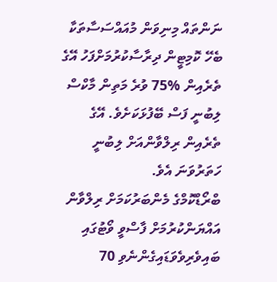ނަންތައް މިނިވަން މުއައްސަސާތަކާ ބެހޭ ކޮމިޓީން ދިރާސާކުރުމަށްފަހު އޭގެ ތެރެއިން %75 ވުރެ މަތިން މާކްސް ލިބުނީ ފަސް ބޭފުޅަކަށެވެ. އޭގެ ތެރެއިން ރިލްވާންއަށް ލިބުނީ ހަތަރުވަނަ އެވެ.
ބްރޯޑްކޮމްގެ މެންބަރުކަމަށް ރިލްވާން އައްޔަންކުރުމަށް ފާސްވީ ވޯޓުގައި ބައިވެރިވެވަޑައިގެންނެވި 70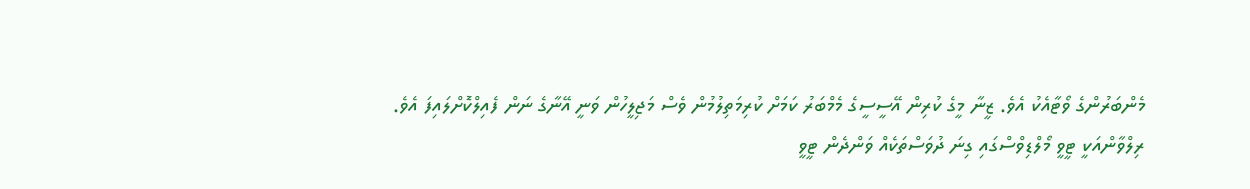މެންބަރުންގެ ވޯޓާއެކު އެވެ. ޒީނާ މީގެ ކުރިން އޭސީސީގެ މެމްބަރު ކަމަށް ކުރިމަތިލުމުން ވެސް މަޖިލީހުން ވަނީ އޭނާގެ ނަން ފެއިލްކޮށްލައިފަ އެވެ.
ރިލްވާންއަކީ ޓީވީ މޯލްޑިވްސްގައި ގިނަ ދުވަސްތަކެއް ވަންދެން ޓީވީ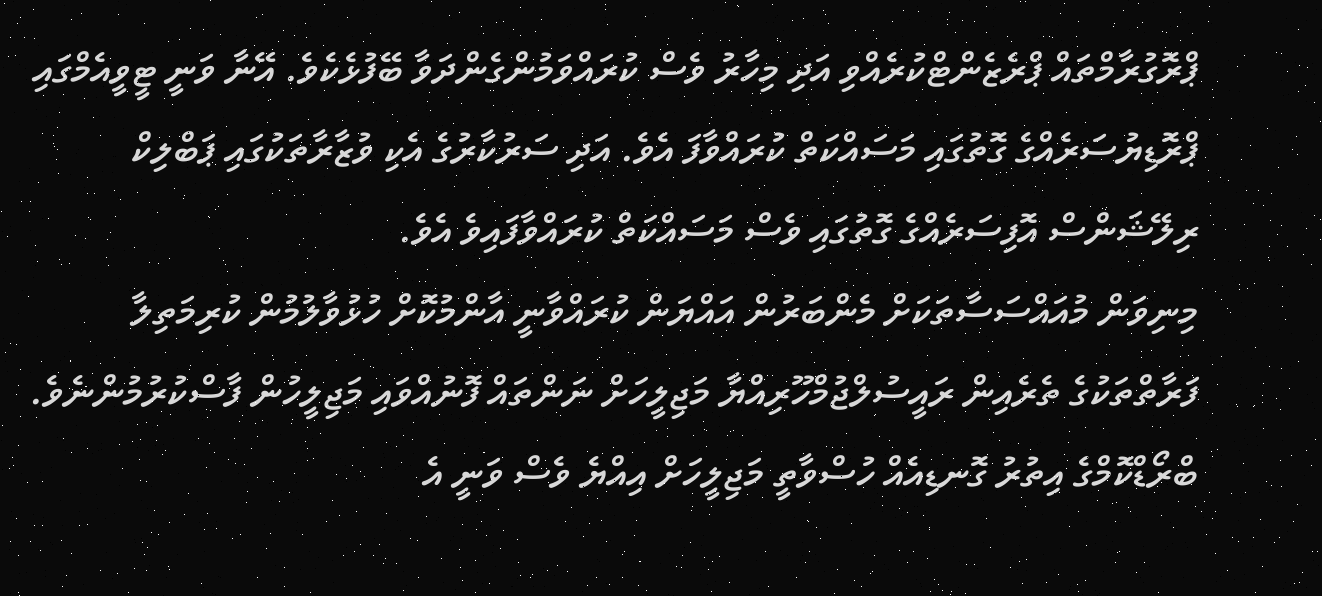ޕްރޮގުރާމްތައް ޕްރެޒެންޓްކުރެއްވި އަދި މިހާރު ވެސް ކުރައްވަމުންގެންދަވާ ބޭފުޅެކެވެ. އޭނާ ވަނީ ޓީވީއެމްގައި ޕްރޮޑިޔުސަރެއްގެ ގޮތުގައި މަސައްކަތް ކުރައްވާފަ އެވެ. އަދި ސަރުކާރުގެ އެކި ވުޒާރާތަކުގައި ޕަބްލިކް ރިލޭޝަންސް އޮފިސަރެއްގެ ގޮތުގައި ވެސް މަސައްކަތް ކުރައްވާފައިވެ އެވެ.
މިނިވަން މުއައްސަސާތަކަށް މެންބަރުން އައްޔަން ކުރައްވާނީ އާންމުކޮށް ހުޅުވާލުމުން ކުރިމަތިލާ ފަރާތްތަކުގެ ތެރެއިން ރައީސުލްޖުމްހޫރިއްޔާ މަޖިލީހަށް ނަންތައް ފޮނުއްވައި މަޖިލީހުން ފާސްކުރުމުންނެވެ.
ބްރޯޑްކޮމްގެ އިތުރު ގޮނޑިއެއް ހުސްވާތީ މަޖިލީހަށް އިއްޔެ ވެސް ވަނީ އެ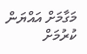މަގާމަށް އައްޔަން ކުރުމަށް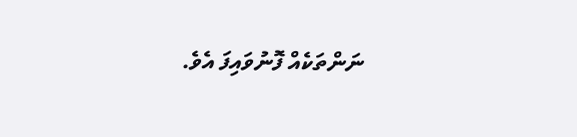ނަންތަކެއް ފޮނުވައިފަ އެވެ.